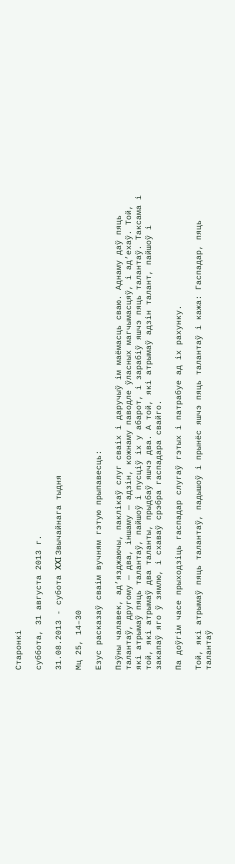Старонкі

суббота, 31 августа 2013 г.

31.08.2013 - субота XXI Звычайнага тыдня

Мц 25, 14–30

Езус расказаў сваім вучням гэтую прыпавесць:

Пэўны чалавек, ад’язджаючы, паклікаў слуг сваіх і даручыў ім маёмасць сваю. Аднаму даў пяць талантаў, другому — два, іншаму — адзін, кожнаму паводле ўласных магчымасцяў, і ад’ехаў. Той, які атрымаў пяць талантаў, пайшоў і пусціў іх у абарот, і зарабіў яшчэ пяць талантаў. Таксама і той, які атрымаў два таланты, прыдбаў яшчэ два. А той, які атрымаў адзін талант, пайшоў і закапаў яго ў зямлю, і схаваў срэбра гаспадара свайго.

Па доўгім часе прыходзіць гаспадар слугаў гэтых і патрабуе ад іх рахунку.

Той, які атрымаў пяць талантаў, падышоў і прынёс яшчэ пяць талантаў і кажа: Гаспадар, пяць талантаў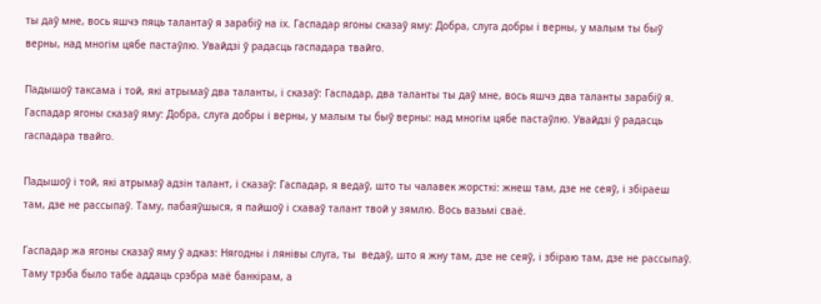ты даў мне, вось яшчэ пяць талантаў я зарабіў на іх. Гаспадар ягоны сказаў яму: Добра, слуга добры і верны, у малым ты быў верны, над многім цябе пастаўлю. Увайдзі ў радасць гаспадара твайго.

Падышоў таксама і той, які атрымаў два таланты, і сказаў: Гаспадар, два таланты ты даў мне, вось яшчэ два таланты зарабіў я. Гаспадар ягоны сказаў яму: Добра, слуга добры і верны, у малым ты быў верны: над многім цябе пастаўлю. Увайдзі ў радасць гаспадара твайго.

Падышоў і той, які атрымаў адзін талант, і сказаў: Гаспадар, я ведаў, што ты чалавек жорсткі: жнеш там, дзе не сеяў, і збіраеш там, дзе не рассыпаў. Таму, пабаяўшыся, я пайшоў і схаваў талант твой у зямлю. Вось вазьмі сваё.

Гаспадар жа ягоны сказаў яму ў адказ: Нягодны і лянівы слуга, ты  ведаў, што я жну там, дзе не сеяў, і збіраю там, дзе не рассыпаў. Таму трэба было табе аддаць срэбра маё банкірам, а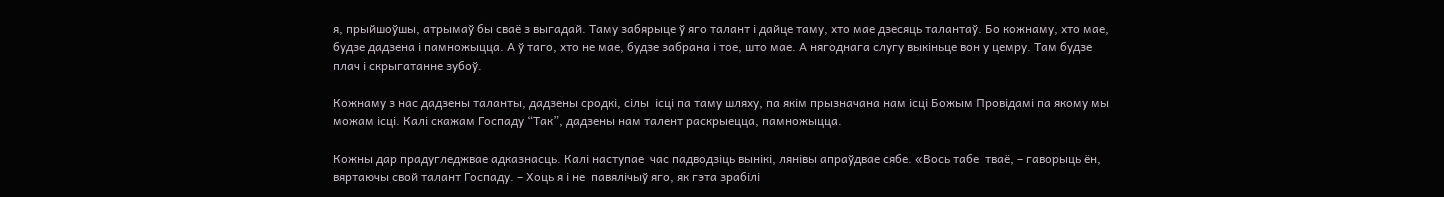я, прыйшоўшы, атрымаў бы сваё з выгадай. Таму забярыце ў яго талант і дайце таму, хто мае дзесяць талантаў. Бо кожнаму, хто мае, будзе дадзена і памножыцца. А ў таго, хто не мае, будзе забрана і тое, што мае. А нягоднага слугу выкіньце вон у цемру. Там будзе плач і скрыгатанне зубоў.

Кожнаму з нас дадзены таланты, дадзены сродкі, сілы  ісці па таму шляху, па якім прызначана нам ісці Божым Провідамі па якому мы можам ісці. Калі скажам Госпаду “Так”, дадзены нам талент раскрыецца, памножыцца.

Кожны дар прадугледжвае адказнасць. Калі наступае  час падводзіць вынікі, лянівы апраўдвае сябе. «Вось табе  тваё, – гаворыць ён, вяртаючы свой талант Госпаду. – Хоць я і не  павялічыў яго, як гэта зрабілі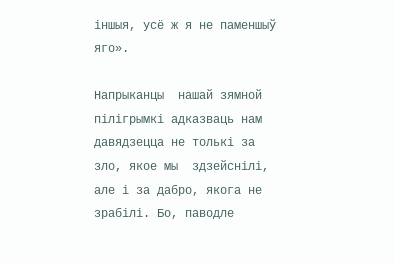іншыя, усё ж я не паменшыў яго».

Напрыканцы  нашай зямной пілігрымкі адказваць нам давядзецца не толькі за зло, якое мы  здзейснілі, але і за дабро, якога не зрабілі. Бо, паводле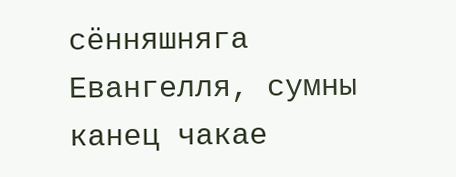сённяшняга  Евангелля, сумны канец чакае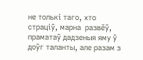не толькі таго, хто страціў, марна  развёў, праматаў дадзеныя яму ў доўг таланты, але разам з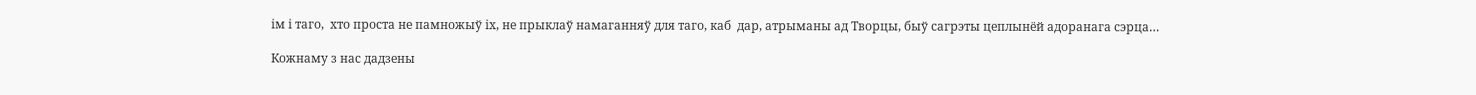ім і таго,  хто проста не памножыў іх, не прыклаў намаганняў для таго, каб  дар, атрыманы ад Творцы, быў сагрэты цеплынёй адоранага сэрца…

Кожнаму з нас дадзены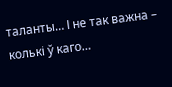таланты… І не так важна – колькі ў каго…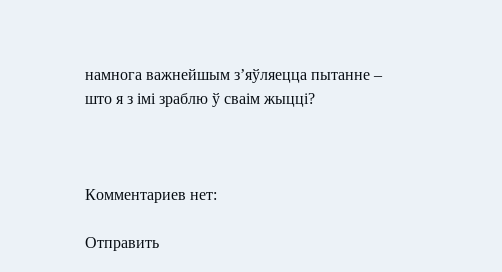намнога важнейшым з’яўляецца пытанне – што я з імі зраблю ў сваім жыцці?



Комментариев нет:

Отправить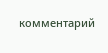комментарий